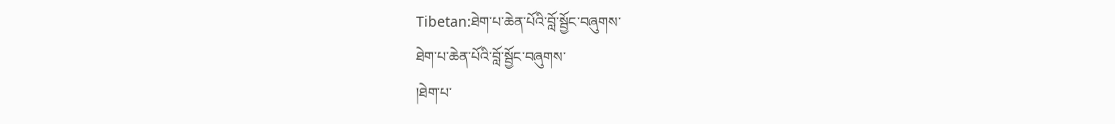Tibetan:ཐེག་པ་ཆེན་པོའི་བློ་སྦྱོང་བཞུགས་
ཐེག་པ་ཆེན་པོའི་བློ་སྦྱོང་བཞུགས་
།ཐེག་པ་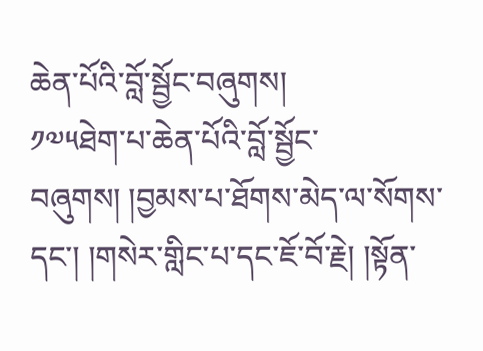ཆེན་པོའི་བློ་སྦྱོང་བཞུགས།
༡༧༥ཐེག་པ་ཆེན་པོའི་བློ་སྦྱོང་བཞུགས། །བྱམས་པ་ཐོགས་མེད་ལ་སོགས་དང་། །གསེར་གླིང་པ་དང་ཇོ་བོ་རྗེ། །སྟོན་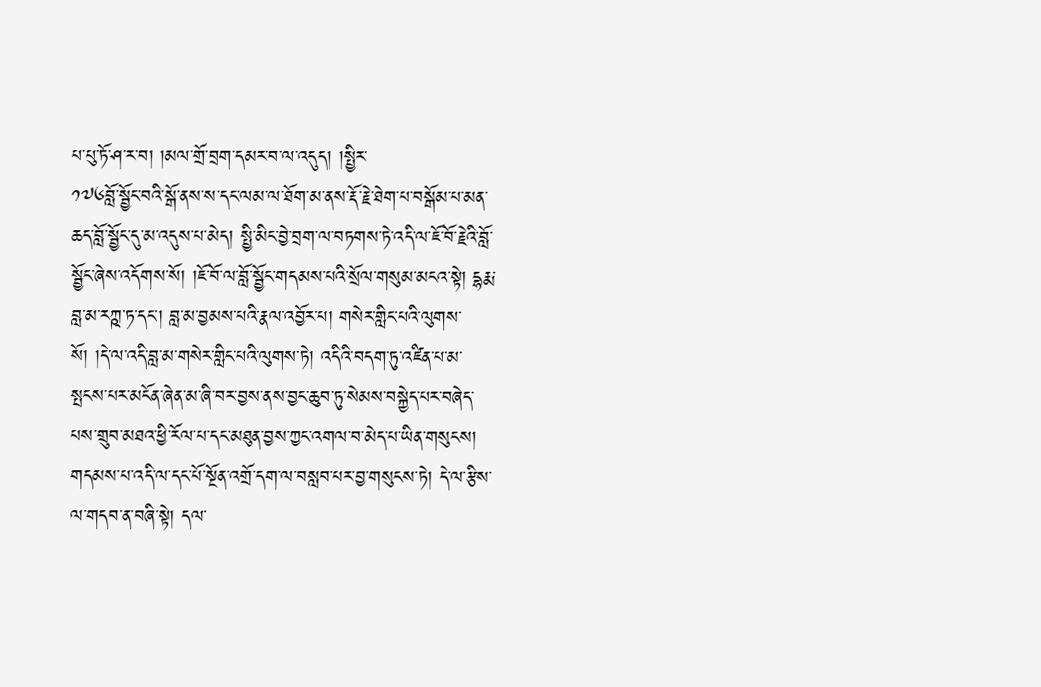པ་པུ་ཏོ་ཤ་ར་བ། །མལ་གྲོ་བྲག་དམར་བ་ལ་འདུད། །སྤྱིར་
༡༧༦བློ་སྦྱོང་བའི་སྒོ་ནས་ས་དང་ལམ་ལ་ཐོག་མ་ནས་རྡོ་རྗེ་ཐེག་པ་བསྒོམ་པ་མན་ཆད་བློ་སྦྱོང་དུ་མ་འདུས་པ་མེད། སྤྱི་མིང་བྱེ་བྲག་ལ་བཏགས་ཏེ་འདི་ལ་ཇོ་བོ་རྗེའི་བློ་སྦྱོང་ཞེས་འདོགས་སོ། །ཇོ་བོ་ལ་བློ་སྦྱོང་གདམས་པའི་སྲོལ་གསུམ་མངའ་སྟེ། དྷརྨ་བླ་མ་རཀྵ་ཏ་དང་། བླ་མ་བྱམས་པའི་རྣལ་འབྱོར་པ། གསེར་གླིང་པའི་ལུགས་སོ། །དེ་ལ་འདི་བླ་མ་གསེར་གླིང་པའི་ལུགས་ཏེ། འདིའི་བདག་ཏུ་འཛིན་པ་མ་སྤངས་པར་མངོན་ཞེན་མ་ཞི་བར་བྱས་ནས་བྱང་ཆུབ་ཏུ་སེམས་བསྐྱེད་པར་བཞེད་པས་གྲུབ་མཐའ་ཕྱི་རོལ་པ་དང་མཐུན་བྱས་ཀྱང་འགལ་བ་མེད་པ་ཡིན་གསུངས། གདམས་པ་འདི་ལ་དང་པོ་སྔོན་འགྲོ་དག་ལ་བསླབ་པར་བྱ་གསུངས་ཏེ། དེ་ལ་རྩིས་ལ་གདབ་ན་བཞི་སྟེ། དལ་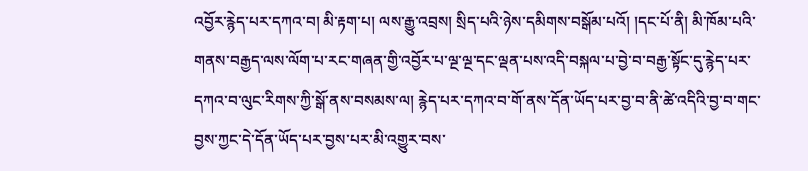འབྱོར་རྙེད་པར་དཀའ་བ། མི་རྟག་པ། ལས་རྒྱུ་འབྲས། སྲིད་པའི་ཉེས་དམིགས་བསྒོམ་པའོ། །དང་པོ་ནི། མི་ཁོམ་པའི་གནས་བརྒྱད་ལས་ལོག་པ་རང་གཞན་གྱི་འབྱོར་པ་ལྔ་ལྔ་དང་ལྡན་པས་འདི་བསྐལ་པ་བྱེ་བ་བརྒྱ་སྟོང་དུ་རྙེད་པར་དཀའ་བ་ལུང་རིགས་ཀྱི་སྒོ་ནས་བསམས་ལ། རྙེད་པར་དཀའ་བ་གོ་ནས་དོན་ཡོད་པར་བྱ་བ་ནི་ཚེ་འདིའི་བྱ་བ་གང་བྱས་ཀྱང་དེ་དོན་ཡོད་པར་བྱས་པར་མི་འགྱུར་བས་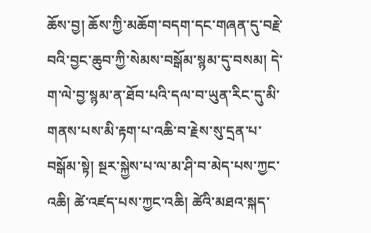ཆོས་བྱ། ཆོས་ཀྱི་མཆོག་བདག་དང་གཞན་དུ་བརྗེ་བའི་བྱང་ཆུབ་ཀྱི་སེམས་བསྒོམ་སྙམ་དུ་བསམ། དེ་ག་ལེ་བྱ་སྙམ་ན་ཐོབ་པའི་དལ་བ་ཡུན་རིང་དུ་མི་གནས་པས་མི་རྟག་པ་འཆི་བ་རྗེས་སུ་དྲན་པ་བསྒོམ་སྟེ། སྔར་སྐྱེས་པ་ལ་མ་ཤི་བ་མེད་པས་ཀྱང་འཆི། ཚེ་འཛད་པས་ཀྱང་འཆི། ཚེའི་མཐའ་སྐད་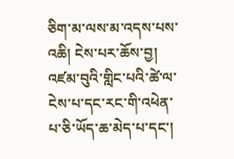ཅིག་མ་ལས་མ་འདས་པས་འཆི། ངེས་པར་ཆོས་བྱ། འཛམ་བུའི་གླིང་པའི་ཚེ་ལ་ངེས་པ་དང་རང་གི་འཕེན་པ་ཅི་ཡོད་ཆ་མེད་པ་དང་།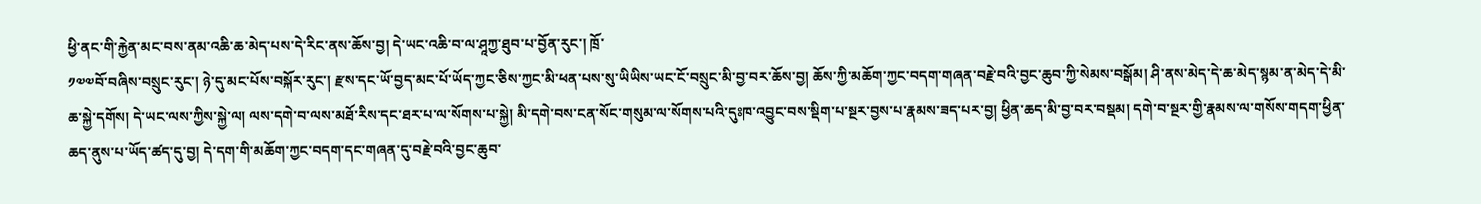ཕྱི་ནང་གི་རྐྱེན་མང་བས་ནམ་འཆི་ཆ་མེད་པས་དེ་རིང་ནས་ཆོས་བྱ། དེ་ཡང་འཆི་བ་ལ་ཤཱཀྱ་ཐུབ་པ་བྱོན་རུང་། ཁྲོ་
༡༧༧བོ་བཞིས་བསྲུང་རུང་། ཉེ་དུ་མང་པོས་བསྐོར་རུང་། རྫས་དང་ཡོ་བྱད་མང་པོ་ཡོད་ཀྱང་ཅིས་ཀྱང་མི་ཕན་པས་སུ་ཡིཡིས་ཡང་ངོ་བསྲུང་མི་བྱ་བར་ཆོས་བྱ། ཆོས་ཀྱི་མཆོག་ཀྱང་བདག་གཞན་བརྗེ་བའི་བྱང་ཆུབ་ཀྱི་སེམས་བསྒོམ། ཤི་ནས་མེད་དེ་ཆ་མེད་སྙམ་ན་མེད་དེ་མི་ཆ་སྐྱེ་དགོས། དེ་ཡང་ལས་ཀྱིས་སྐྱེ་ལ། ལས་དགེ་བ་ལས་མཐོ་རིས་དང་ཐར་པ་ལ་སོགས་པ་སྐྱེ། མི་དགེ་བས་ངན་སོང་གསུམ་ལ་སོགས་པའི་དུཿཁ་འབྱུང་བས་སྡིག་པ་སྔར་བྱས་པ་རྣམས་ཟད་པར་བྱ། ཕྱིན་ཆད་མི་བྱ་བར་བསྡམ། དགེ་བ་སྔར་གྱི་རྣམས་ལ་གསོས་གདག་ཕྱིན་ཆད་ནུས་པ་ཡོད་ཚད་དུ་བྱ། དེ་དག་གི་མཆོག་ཀྱང་བདག་དང་གཞན་དུ་བརྗེ་བའི་བྱང་ཆུབ་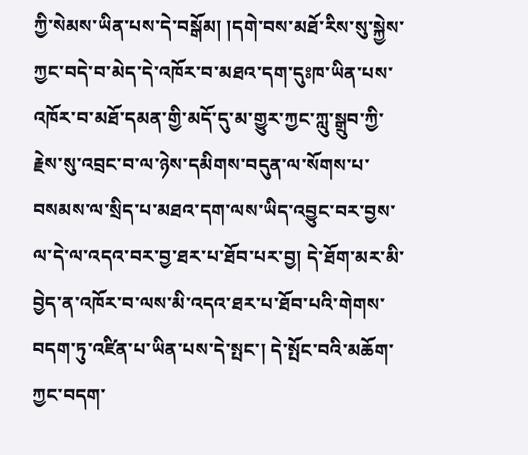ཀྱི་སེམས་ཡིན་པས་དེ་བསྒོམ། །དགེ་བས་མཐོ་རིས་སུ་སྐྱེས་ཀྱང་བདེ་བ་མེད་དེ་འཁོར་བ་མཐའ་དག་དུཿཁ་ཡིན་པས་འཁོར་བ་མཐོ་དམན་གྱི་མདོ་དུ་མ་གྱུར་ཀྱང་ཀླུ་སྒྲུབ་ཀྱི་རྗེས་སུ་འབྲང་བ་ལ་ཉེས་དམིགས་བདུན་ལ་སོགས་པ་བསམས་ལ་སྲིད་པ་མཐའ་དག་ལས་ཡིད་འབྱུང་བར་བྱས་ལ་དེ་ལ་འདའ་བར་བྱ་ཐར་པ་ཐོབ་པར་བྱ། དེ་ཐོག་མར་མི་བྱེད་ན་འཁོར་བ་ལས་མི་འདའ་ཐར་པ་ཐོབ་པའི་གེགས་བདག་ཏུ་འཛིན་པ་ཡིན་པས་དེ་སྤང་། དེ་སྤོང་བའི་མཆོག་ཀྱང་བདག་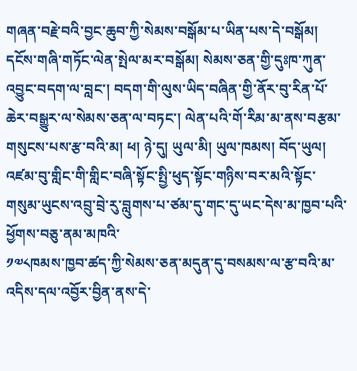གཞན་བརྗེ་བའི་བྱང་ཆུབ་ཀྱི་སེམས་བསྒོམ་པ་ཡིན་པས་དེ་བསྒོམ། དངོས་གཞི་གཏོང་ལེན་སྤེལ་མར་བསྒོམ། སེམས་ཅན་གྱི་དུཿཁ་ཀུན་འབྱུང་བདག་ལ་བླང་། བདག་གི་ལུས་ཡིད་བཞིན་གྱི་ནོར་བུ་རིན་པོ་ཆེར་བསྒྱུར་ལ་སེམས་ཅན་ལ་བཏང་། ལེན་པའི་གོ་རིམ་མ་ནས་བརྩམ་གསུངས་པས་རྩ་བའི་མ། ཕ། ཉེ་དུ། ཡུལ་མི། ཡུལ་ཁམས། བོད་ཡུལ། འཛམ་བུ་གླིང་གི་གླིང་བཞི་སྟོང་སྤྱི་ཕུད་སྟོང་གཉིས་བར་མའི་སྟོང་གསུམ་ཡུངས་འབྲུ་བྲེ་རུ་བླུགས་པ་ཙམ་དུ་གང་དུ་ཡང་དེས་མ་ཁྱབ་པའི་ཕྱོགས་བཅུ་ནམ་མཁའི་
༡༧༨ཁམས་ཁྱབ་ཚད་ཀྱི་སེམས་ཅན་མདུན་དུ་བསམས་ལ་རྩ་བའི་མ་འདིས་དལ་འབྱོར་བྱིན་ནས་དེ་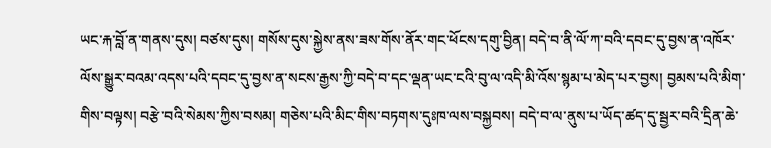ཡང་རྐ་བློ་ན་གནས་དུས། བཙས་དུས། གསོས་དུས་སྐྱེས་ནས་ཟས་གོས་ནོར་གང་ཕོངས་དགུ་བྱིན། བདེ་བ་ནི་ལོ་ཀ་བའི་དབང་དུ་བྱས་ན་འཁོར་ལོས་སྒྱུར་བའམ་འདས་པའི་དབང་དུ་བྱས་ན་སངས་རྒྱས་ཀྱི་བདེ་བ་དང་ལྡན་ཡང་ངའི་བུ་ལ་འདི་མི་འོས་སྙམ་པ་མེད་པར་བྱས། བྱམས་པའི་མིག་གིས་བལྟས། བརྩེ་བའི་སེམས་ཀྱིས་བསམ། གཅེས་པའི་མིང་གིས་བཏགས་དུཿཁ་ལས་བསྐྱབས། བདེ་བ་ལ་ནུས་པ་ཡོད་ཚད་དུ་སྦྱར་བའི་དྲིན་ཆེ་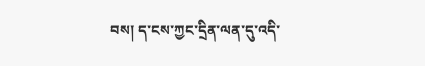བས། ད་ངས་ཀྱང་དྲིན་ལན་དུ་འདི་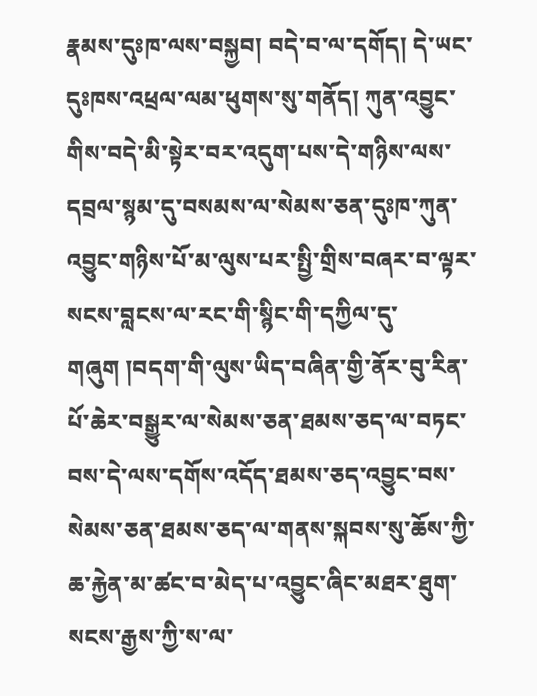རྣམས་དུཿཁ་ལས་བསྐྱབ། བདེ་བ་ལ་དགོད། དེ་ཡང་དུཿཁས་འཕྲལ་ལམ་ཕུགས་སུ་གནོད། ཀུན་འབྱུང་གིས་བདེ་མི་སྟེར་བར་འདུག་པས་དེ་གཉིས་ལས་དབྲལ་སྙམ་དུ་བསམས་ལ་སེམས་ཅན་དུཿཁ་ཀུན་འབྱུང་གཉིས་པོ་མ་ལུས་པར་སྤྱི་གྲིས་བཞར་བ་ལྟར་སངས་བླངས་ལ་རང་གི་སྙིང་གི་དཀྱིལ་དུ་གཞུག །བདག་གི་ལུས་ཡིད་བཞིན་གྱི་ནོར་བུ་རིན་པོ་ཆེར་བསྒྱུར་ལ་སེམས་ཅན་ཐམས་ཅད་ལ་བཏང་བས་དེ་ལས་དགོས་འདོད་ཐམས་ཅད་འབྱུང་བས་སེམས་ཅན་ཐམས་ཅད་ལ་གནས་སྐབས་སུ་ཆོས་ཀྱི་ཆ་རྐྱེན་མ་ཚང་བ་མེད་པ་འབྱུང་ཞིང་མཐར་ཐུག་སངས་རྒྱས་ཀྱི་ས་ལ་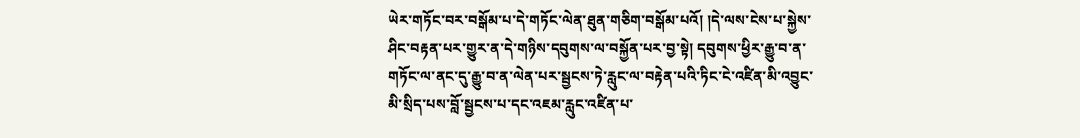ཡེར་གཏོང་བར་བསྒོམ་པ་དེ་གཏོང་ལེན་ཐུན་གཅིག་བསྒོམ་པའོ། །དེ་ལས་ངེས་པ་སྐྱེས་ཤིང་བརྟན་པར་གྱུར་ན་དེ་གཉིས་དབུགས་ལ་བསྐྱོན་པར་བྱ་སྟེ། དབུགས་ཕྱིར་རྒྱུ་བ་ན་གཏོང་ལ་ནང་དུ་རྒྱུ་བ་ན་ལེན་པར་སྦྱངས་ཏེ་རླུང་ལ་བརྟེན་པའི་ཏིང་ངེ་འཛིན་མི་འབྱུང་མི་སྲིད་པས་བློ་སྦྱངས་པ་དང་འཇམ་རླུང་འཛིན་པ་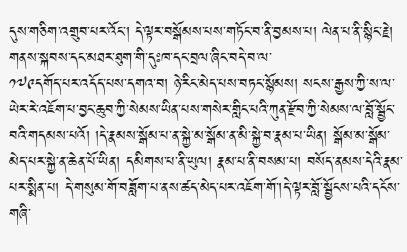དུས་གཅིག་འགྲུབ་པར་འོང་། དེ་ལྟར་བསྒོམས་པས་གཏོང་བ་ནི་བྱམས་པ། ལེན་པ་ནི་སྙིང་རྗེ། གནས་སྐབས་དང་མཐར་ཐུག་གི་དུཿཁ་དང་བྲལ་ཞིང་བདེ་བ་ལ་
༡༧༩དགོད་པར་འདོད་པས་དགའ་བ། ཉེ་རིང་མེད་པས་བཏང་སྙོམས། སངས་རྒྱས་ཀྱི་ས་ལ་ཡེར་རེ་འཇོག་པ་བྱང་ཆུབ་ཀྱི་སེམས་ཡིན་པས་གསེར་གླིང་པའི་ཀུན་རྫོབ་ཀྱི་སེམས་ལ་བློ་སྦྱོང་བའི་གདམས་པའོ། །དེ་རྣམས་སྒོམ་པ་ན་སྐྱེ་མ་སྒོམ་ན་མི་སྐྱེ་བ་རྣམ་པ་ཡིན། སྒོམ་མ་སྒོམ་མེད་པར་སྐྱེ་ན་ཆེན་པོ་ཡིན། དམིགས་པ་ནི་ཡུལ། རྣམ་པ་ནི་བསམ་པ། བསོད་ནམས་དེའི་རྣམ་པར་སྨིན་པ། དེ་གསུམ་གོ་བཟློག་པ་ནས་ཚད་མེད་པར་འཇོག་གོ་།དེ་ལྟར་བློ་སྦྱོངས་པའི་དངོས་གཞི་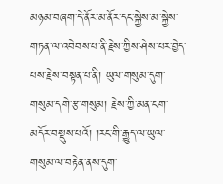མཉམ་བཞག་དེ་ནོར་མ་ནོར་དང་སྐྱེས་མ་སྐྱེས་གཏན་ལ་འབེབས་པ་ནི་རྗེས་ཀྱིས་ཤེས་པར་བྱེད་པས་རྗེས་བསྟན་པ་ནི། ཡུལ་གསུམ་དུག་གསུམ་དགེ་རྩ་གསུམ། རྗེས་ཀྱི་མན་ངག་མདོར་བསྡུས་པའོ། །རང་གི་རྒྱུད་ལ་ཡུལ་གསུམ་ལ་བརྟེན་ནས་དུག་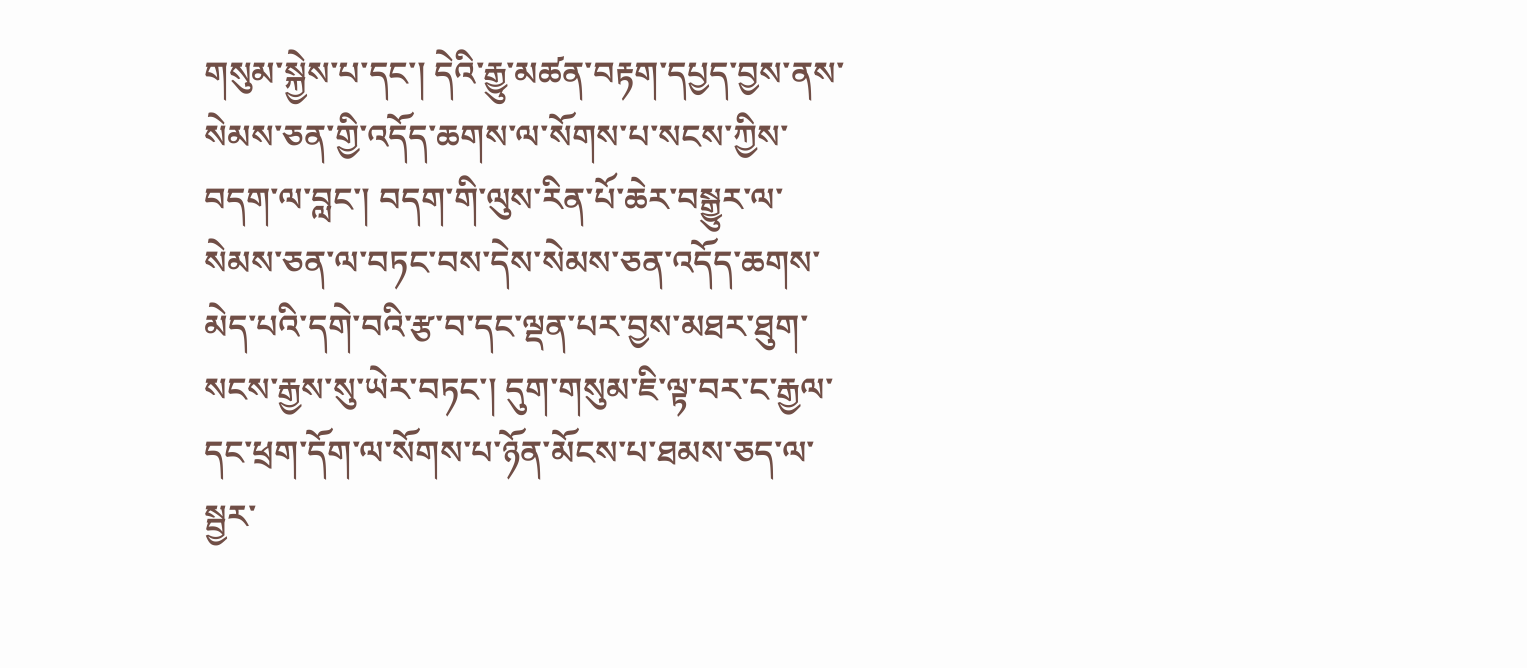གསུམ་སྐྱེས་པ་དང་། དེའི་རྒྱུ་མཚན་བརྟག་དཔྱད་བྱས་ནས་སེམས་ཅན་གྱི་འདོད་ཆགས་ལ་སོགས་པ་སངས་ཀྱིས་བདག་ལ་བླང་། བདག་གི་ལུས་རིན་པོ་ཆེར་བསྒྱུར་ལ་སེམས་ཅན་ལ་བཏང་བས་དེས་སེམས་ཅན་འདོད་ཆགས་མེད་པའི་དགེ་བའི་རྩ་བ་དང་ལྡན་པར་བྱས་མཐར་ཐུག་སངས་རྒྱས་སུ་ཡེར་བཏང་། དུག་གསུམ་ཇི་ལྟ་བར་ང་རྒྱལ་དང་ཕྲག་དོག་ལ་སོགས་པ་ཉོན་མོངས་པ་ཐམས་ཅད་ལ་སྦྱར་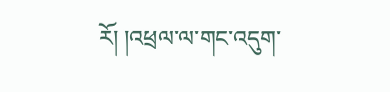རོ། །འཕྲལ་ལ་གང་འདུག་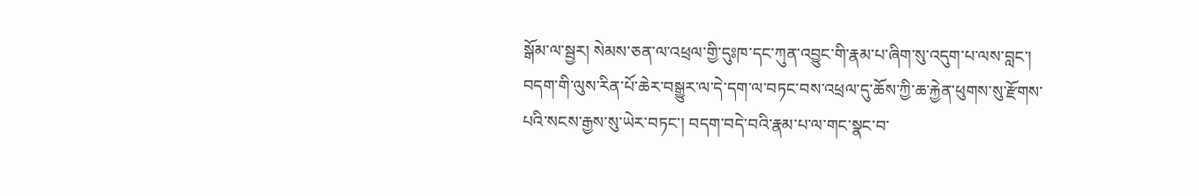སྒོམ་ལ་སྦྱར། སེམས་ཅན་ལ་འཕྲལ་གྱི་དུཿཁ་དང་ཀུན་འབྱུང་གི་རྣམ་པ་ཞིག་སུ་འདུག་པ་ལས་བླང་། བདག་གི་ལུས་རིན་པོ་ཆེར་བསྒྱུར་ལ་དེ་དག་ལ་བཏང་བས་འཕྲལ་དུ་ཆོས་ཀྱི་ཆ་རྐྱེན་ཕུགས་སུ་རྫོགས་པའི་སངས་རྒྱས་སུ་ཡེར་བཏང་། བདག་བདེ་བའི་རྣམ་པ་ལ་གང་སྣང་བ་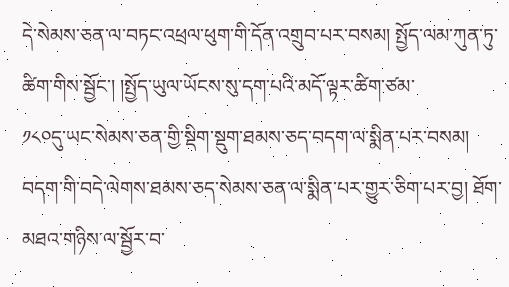དེ་སེམས་ཅན་ལ་བཏང་འཕྲལ་ཕུག་གི་དོན་འགྲུབ་པར་བསམ། སྤྱོད་ལམ་ཀུན་ཏུ་ཚིག་གིས་སྦྱོང་། །སྤྱོད་ཡུལ་ཡོངས་སུ་དག་པའི་མདོ་ལྟར་ཚིག་ཙམ་
༡༨༠དུ་ཡང་སེམས་ཅན་གྱི་སྡིག་སྡུག་ཐམས་ཅད་བདག་ལ་སྨིན་པར་བསམ། བདག་གི་བདེ་ལེགས་ཐམས་ཅད་སེམས་ཅན་ལ་སྨིན་པར་གྱུར་ཅིག་པར་བྱ། ཐོག་མཐའ་གཉིས་ལ་སྦྱོར་བ་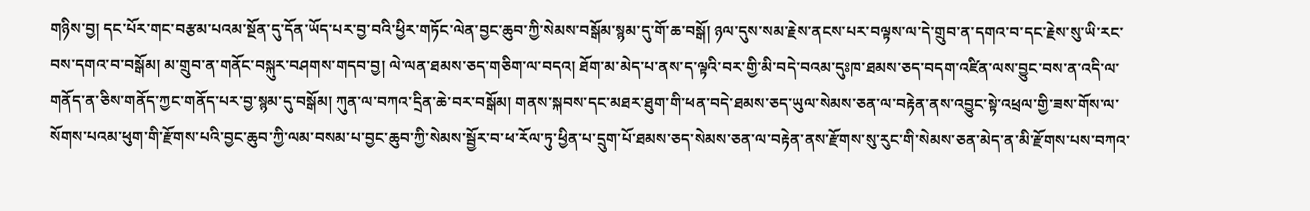གཉིས་བྱ། དང་པོར་གང་བརྩམ་པའམ་སྔོན་དུ་དོན་ཡོད་པར་བྱ་བའི་ཕྱིར་གཏོང་ལེན་བྱང་ཆུབ་ཀྱི་སེམས་བསྒོམ་སྙམ་དུ་གོ་ཆ་བསྒོ། ཉལ་དུས་སམ་རྗེས་ནངས་པར་བལྟས་ལ་དེ་གྲུབ་ན་དགའ་བ་དང་རྗེས་སུ་ཡི་རང་བས་དགའ་བ་བསྒོམ། མ་གྲུབ་ན་གནོང་བསྐུར་བཤགས་གདབ་བྱ། ལེ་ལན་ཐམས་ཅད་གཅིག་ལ་བདའ། ཐོག་མ་མེད་པ་ནས་ད་ལྟའི་བར་གྱི་མི་བདེ་བའམ་དུཿཁ་ཐམས་ཅད་བདག་འཛིན་ལས་བྱུང་བས་ན་འདི་ལ་གནོད་ན་ཅིས་གནོད་ཀྱང་གནོད་པར་བྱ་སྙམ་དུ་བསྒོམ། ཀུན་ལ་བཀའ་དྲིན་ཆེ་བར་བསྒོམ། གནས་སྐབས་དང་མཐར་ཐུག་གི་ཕན་བདེ་ཐམས་ཅད་ཡུལ་སེམས་ཅན་ལ་བརྟེན་ནས་འབྱུང་སྟེ་འཕྲལ་གྱི་ཟས་གོས་ལ་སོགས་པའམ་ཕུག་གི་རྫོགས་པའི་བྱང་ཆུབ་ཀྱི་ལམ་བསམ་པ་བྱང་ཆུབ་ཀྱི་སེམས་སྦྱོར་བ་ཕ་རོལ་ཏུ་ཕྱིན་པ་དྲུག་པོ་ཐམས་ཅད་སེམས་ཅན་ལ་བརྟེན་ནས་རྫོགས་སུ་རུང་གི་སེམས་ཅན་མེད་ན་མི་རྫོགས་པས་བཀའ་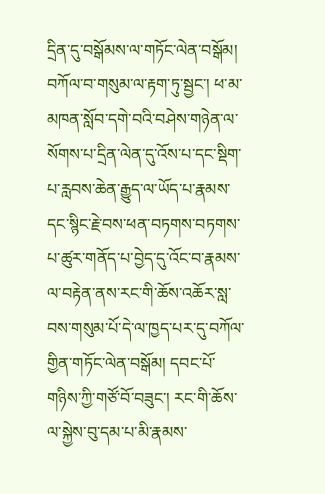དྲིན་དུ་བསྒོམས་ལ་གཏོང་ལེན་བསྒོམ། བཀོལ་བ་གསུམ་ལ་རྟག་ཏུ་སྦྱང་། ཕ་མ་མཁན་སློབ་དགེ་བའི་བཤེས་གཉེན་ལ་སོགས་པ་དྲིན་ལེན་དུ་འོས་པ་དང་སྡིག་པ་རླབས་ཆེན་རྒྱུད་ལ་ཡོད་པ་རྣམས་དང་སྙིང་རྗེ་བས་ཕན་བཏགས་བཏགས་པ་ཚུར་གནོད་པ་བྱེད་དུ་འོང་བ་རྣམས་ལ་བརྟེན་ནས་རང་གི་ཆོས་འཆོར་སླ་བས་གསུམ་པོ་དེ་ལ་ཁྱད་པར་དུ་བཀོལ་གྱིན་གཏོང་ལེན་བསྒོམ། དབང་པོ་གཉིས་ཀྱི་གཙོ་བོ་བཟུང་། རང་གི་ཆོས་ལ་སྐྱེས་བུ་དམ་པ་མི་རྣམས་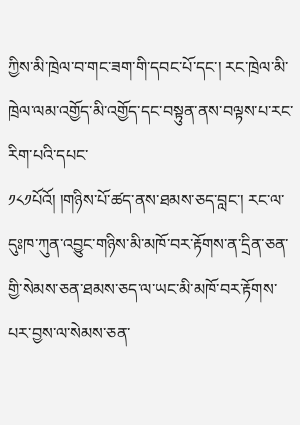ཀྱིས་མི་ཁྲེལ་བ་གང་ཟག་གི་དབང་པོ་དང་། རང་ཁྲེལ་མི་ཁྲེལ་ལམ་འགྱོད་མི་འགྱོད་དང་བསྟུན་ནས་བལྟས་པ་རང་རིག་པའི་དཔང་
༡༨༡པོའོ། །གཉིས་པོ་ཚད་ནས་ཐམས་ཅད་བླང་། རང་ལ་དུཿཁ་ཀུན་འབྱུང་གཉིས་མི་མཁོ་བར་རྟོགས་ན་དྲིན་ཅན་གྱི་སེམས་ཅན་ཐམས་ཅད་ལ་ཡང་མི་མཁོ་བར་རྟོགས་པར་བྱས་ལ་སེམས་ཅན་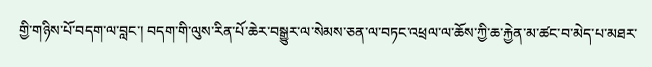གྱི་གཉིས་པོ་བདག་ལ་བླང་། བདག་གི་ལུས་རིན་པོ་ཆེར་བསྒྱུར་ལ་སེམས་ཅན་ལ་བཏང་འཕྲལ་ལ་ཆོས་ཀྱི་ཆ་རྐྱེན་མ་ཚང་བ་མེད་པ་མཐར་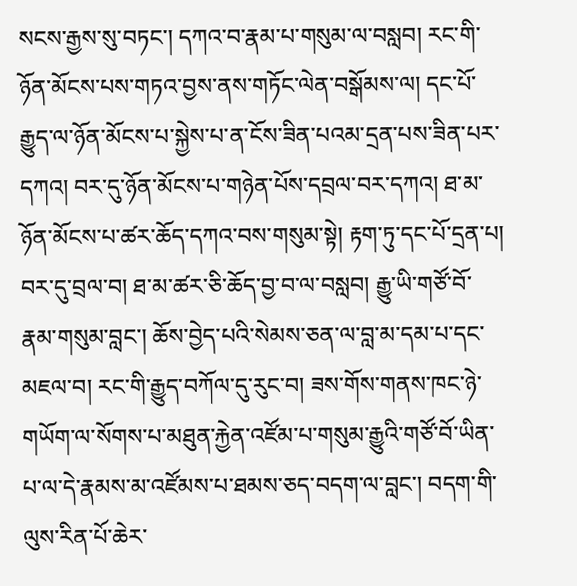སངས་རྒྱས་སུ་བཏང་། དཀའ་བ་རྣམ་པ་གསུམ་ལ་བསླབ། རང་གི་ཉོན་མོངས་པས་གཏའ་བྱས་ནས་གཏོང་ལེན་བསྒོམས་ལ། དང་པོ་རྒྱུད་ལ་ཉོན་མོངས་པ་སྐྱེས་པ་ན་ངོས་ཟིན་པའམ་དྲན་པས་ཟིན་པར་དཀའ། བར་དུ་ཉོན་མོངས་པ་གཉེན་པོས་དབྲལ་བར་དཀའ། ཐ་མ་ཉོན་མོངས་པ་ཚར་ཆོད་དཀའ་བས་གསུམ་སྟེ། རྟག་ཏུ་དང་པོ་དྲན་པ། བར་དུ་བྲལ་བ། ཐ་མ་ཚར་ཅི་ཆོད་བྱ་བ་ལ་བསླབ། རྒྱུ་ཡི་གཙོ་བོ་རྣམ་གསུམ་བླང་། ཆོས་བྱེད་པའི་སེམས་ཅན་ལ་བླ་མ་དམ་པ་དང་མཇལ་བ། རང་གི་རྒྱུད་བཀོལ་དུ་རུང་བ། ཟས་གོས་གནས་ཁང་ཉེ་གཡོག་ལ་སོགས་པ་མཐུན་རྐྱེན་འཛོམ་པ་གསུམ་རྒྱུའི་གཙོ་བོ་ཡིན་པ་ལ་དེ་རྣམས་མ་འཛོམས་པ་ཐམས་ཅད་བདག་ལ་བླང་། བདག་གི་ལུས་རིན་པོ་ཆེར་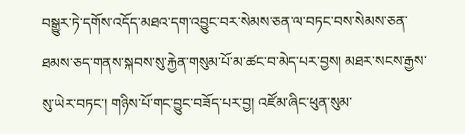བསྒྱུར་ཏེ་དགོས་འདོད་མཐའ་དག་འབྱུང་བར་སེམས་ཅན་ལ་བཏང་བས་སེམས་ཅན་ཐམས་ཅད་གནས་སྐབས་སུ་རྐྱེན་གསུམ་པོ་མ་ཚང་བ་མེད་པར་བྱས། མཐར་སངས་རྒྱས་སུ་ཡེར་བཏང་། གཉིས་པོ་གང་བྱུང་བཟོད་པར་བྱ། འཛོམ་ཞིང་ཕུན་སུམ་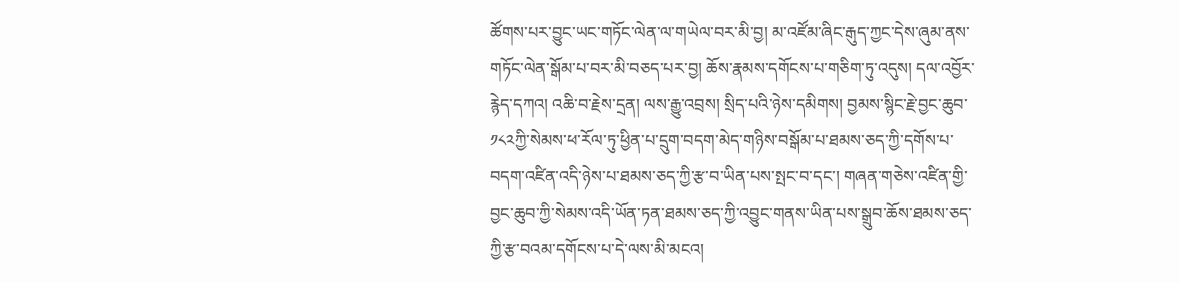ཚོགས་པར་བྱུང་ཡང་གཏོང་ལེན་ལ་གཡེལ་བར་མི་བྱ། མ་འཛོམ་ཞིང་རྒུད་ཀྱང་དེས་ཞུམ་ནས་གཏོང་ལེན་སྒོམ་པ་བར་མི་བཅད་པར་བྱ། ཆོས་རྣམས་དགོངས་པ་གཅིག་ཏུ་འདུས། དལ་འབྱོར་རྙེད་དཀའ། འཆི་བ་རྗེས་དྲན། ལས་རྒྱུ་འབྲས། སྲིད་པའི་ཉེས་དམིགས། བྱམས་སྙིང་རྗེ་བྱང་ཆུབ་
༡༨༢ཀྱི་སེམས་ཕ་རོལ་ཏུ་ཕྱིན་པ་དྲུག་བདག་མེད་གཉིས་བསྒོམ་པ་ཐམས་ཅད་ཀྱི་དགོས་པ་བདག་འཛིན་འདི་ཉེས་པ་ཐམས་ཅད་ཀྱི་རྩ་བ་ཡིན་པས་སྤང་བ་དང་། གཞན་གཅེས་འཛིན་གྱི་བྱང་ཆུབ་ཀྱི་སེམས་འདི་ཡོན་ཏན་ཐམས་ཅད་ཀྱི་འབྱུང་གནས་ཡིན་པས་སྒྲུབ་ཆོས་ཐམས་ཅད་ཀྱི་རྩ་བའམ་དགོངས་པ་དེ་ལས་མི་མངའ།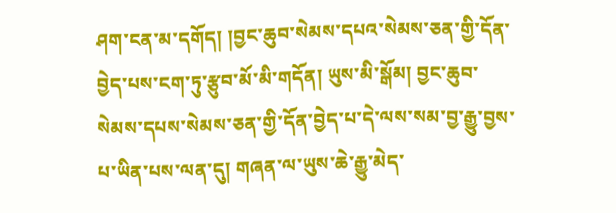ཤག་ངན་མ་དགོད། །བྱང་ཆུབ་སེམས་དཔའ་སེམས་ཅན་གྱི་དོན་བྱེད་པས་ངག་ཏུ་རྩུབ་མོ་མི་གདོན། ཡུས་མི་སྒོམ། བྱང་ཆུབ་སེམས་དཔས་སེམས་ཅན་གྱི་དོན་བྱེད་པ་དེ་ལས་སམ་བྱ་རྒྱུ་བྱས་པ་ཡིན་པས་ལན་དུ། གཞན་ལ་ཡུས་ཆེ་རྒྱུ་མེད་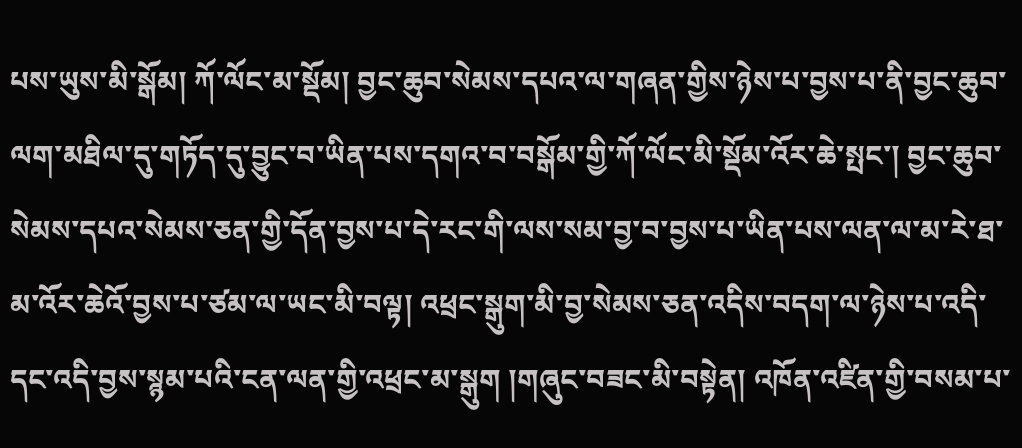པས་ཡུས་མི་སྒོམ། ཀོ་ལོང་མ་སྡོམ། བྱང་ཆུབ་སེམས་དཔའ་ལ་གཞན་གྱིས་ཉེས་པ་བྱས་པ་ནི་བྱང་ཆུབ་ལག་མཐིལ་དུ་གཏོད་དུ་བྱུང་བ་ཡིན་པས་དགའ་བ་བསྒོམ་གྱི་ཀོ་ལོང་མི་སྡོམ་འོར་ཆེ་སྤང་། བྱང་ཆུབ་སེམས་དཔའ་སེམས་ཅན་གྱི་དོན་བྱས་པ་དེ་རང་གི་ལས་སམ་བྱ་བ་བྱས་པ་ཡིན་པས་ལན་ལ་མ་རེ་ཐ་མ་འོར་ཆེའོ་བྱས་པ་ཙམ་ལ་ཡང་མི་བལྟ། འཕྲང་སྒུག་མི་བྱ་སེམས་ཅན་འདིས་བདག་ལ་ཉེས་པ་འདི་དང་འདི་བྱས་སྙམ་པའི་ངན་ལན་གྱི་འཕྲང་མ་སྒུག །གཞུང་བཟང་མི་བསྟེན། འཁོན་འཛིན་གྱི་བསམ་པ་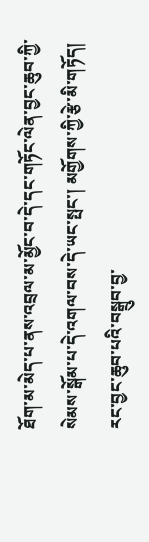ཐོག་མ་མེད་པ་ནས་འབྲལ་མ་མྱོང་བ་དེ་དང་གཏོང་ལེན་བྱང་ཆུབ་ཀྱི་སེམས་སྒོམ་པ་དེ་འགལ་བས་དེ་ཡང་སྤང་། མགྱོགས་ཀྱི་རྩེ་མི་གཏོད། རང་བྱང་ཆུབ་པའི་བསྒྲུབ་བྱ་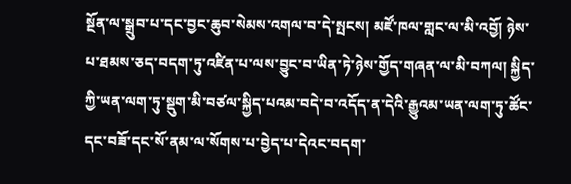སྔོན་ལ་སྒྲུབ་པ་དང་བྱང་ཆུབ་སེམས་འགལ་བ་དེ་སྤངས། མཛོ་ཁལ་གླང་ལ་མི་འབྱོ། ཉེས་པ་ཐམས་ཅད་བདག་ཏུ་འཛིན་པ་ལས་བྱུང་བ་ཡིན་ཏེ་ཉེས་གྱོད་གཞན་ལ་མི་བཀལ། སྐྱིད་ཀྱི་ཡན་ལག་ཏུ་སྡུག་མི་བཙལ་སྐྱིད་པའམ་བདེ་བ་འདོད་ན་དེའི་རྒྱུའམ་ཡན་ལག་ཏུ་ཚོང་དང་བཟོ་དང་སོ་ནམ་ལ་སོགས་པ་བྱེད་པ་དེའང་བདག་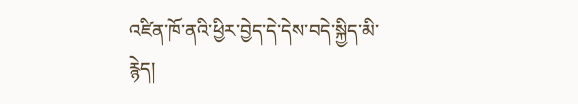འཛིན་ཁོ་ནའི་ཕྱིར་བྱེད་དེ་དེས་བདེ་སྐྱིད་མི་རྙེད།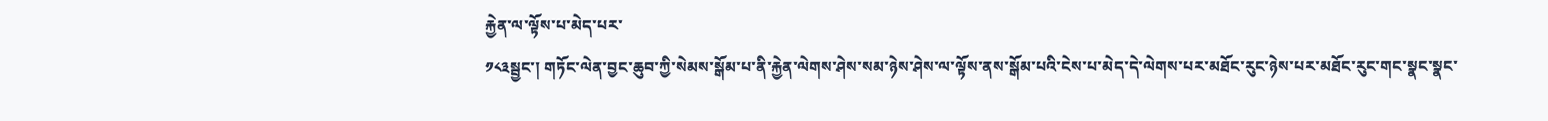རྐྱེན་ལ་ལྟོས་པ་མེད་པར་
༡༨༣སྦྱང་། གཏོང་ལེན་བྱང་ཆུབ་ཀྱི་སེམས་སྒོམ་པ་ནི་རྐྱེན་ལེགས་ཤེས་སམ་ཉེས་ཤེས་ལ་ལྟོས་ནས་སྒོམ་པའི་ངེས་པ་མེད་དེ་ལེགས་པར་མཐོང་རུང་ཉེས་པར་མཐོང་རུང་གང་སྣང་སྣང་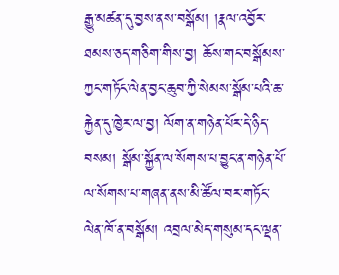རྒྱུ་མཚན་དུ་བྱས་ནས་བསྒོམ། །རྣལ་འབྱོར་ཐམས་ཅད་གཅིག་གིས་བྱ། ཆོས་གང་བསྒོམས་ཀྱང་གཏོང་ལེན་བྱང་ཆུབ་ཀྱི་སེམས་སྒོམ་པའི་ཆ་རྐྱེན་དུ་ཁྱེར་ལ་བྱ། ལོག་ན་གཉེན་པོར་དེ་ཉིད་བསམ། སྒོམ་སྐྱོན་ལ་སོགས་པ་བྱུང་ན་གཉེན་པོ་ལ་སོགས་པ་གཞན་ནས་མི་ཚོལ་བར་གཏོང་ལེན་ཁོ་ན་བསྒོམ། འབྲལ་མེད་གསུམ་དང་ལྡན་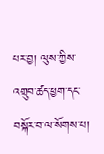པར་བྱ། ལུས་ཀྱིས་འགྲུབ་ཚད་ཕྱག་དང་བསྐོར་བ་ལ་སོགས་པ།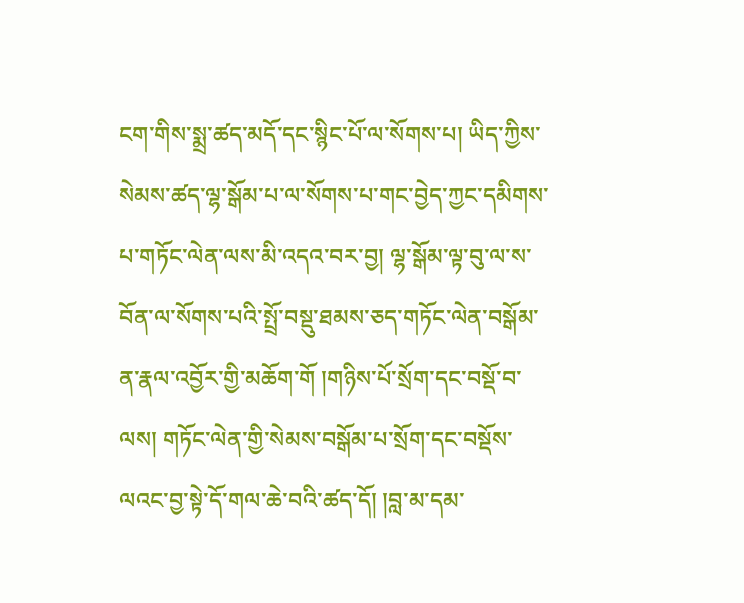ངག་གིས་སྨྲ་ཚད་མདོ་དང་སྙིང་པོ་ལ་སོགས་པ། ཡིད་ཀྱིས་སེམས་ཚད་ལྷ་སྒོམ་པ་ལ་སོགས་པ་གང་བྱེད་ཀྱང་དམིགས་པ་གཏོང་ལེན་ལས་མི་འདའ་བར་བྱ། ལྷ་སྒོམ་ལྟ་བུ་ལ་ས་བོན་ལ་སོགས་པའི་སྤྲོ་བསྡུ་ཐམས་ཅད་གཏོང་ལེན་བསྒོམ་ན་རྣལ་འབྱོར་གྱི་མཆོག་གོ །གཉིས་པོ་སྲོག་དང་བསྡོ་བ་ལས། གཏོང་ལེན་གྱི་སེམས་བསྒོམ་པ་སྲོག་དང་བསྡོས་ལའང་བྱ་སྟེ་དོ་གལ་ཆེ་བའི་ཚད་དོ། །བླ་མ་དམ་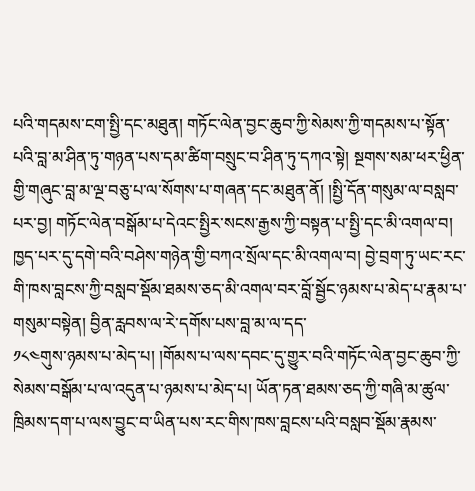པའི་གདམས་ངག་སྤྱི་དང་མཐུན། གཏོང་ལེན་བྱང་ཆུབ་ཀྱི་སེམས་ཀྱི་གདམས་པ་སྟོན་པའི་བླ་མ་ཤིན་ཏུ་གཉན་པས་དམ་ཚིག་བསྲུང་བ་ཤིན་ཏུ་དཀའ་སྟེ། སྔགས་སམ་ཕར་ཕྱིན་གྱི་གཞུང་བླ་མ་ལྔ་བཅུ་པ་ལ་སོགས་པ་གཞན་དང་མཐུན་ནོ། །སྤྱི་དོན་གསུམ་ལ་བསླབ་པར་བྱ། གཏོང་ལེན་བསྒོམ་པ་དེའང་སྤྱིར་སངས་རྒྱས་ཀྱི་བསྟན་པ་སྤྱི་དང་མི་འགལ་བ། ཁྱད་པར་དུ་དགེ་བའི་བཤེས་གཉེན་གྱི་བཀའ་སྲོལ་དང་མི་འགལ་བ། བྱེ་བྲག་ཏུ་ཡང་རང་གི་ཁས་བླངས་ཀྱི་བསླབ་སྡོམ་ཐམས་ཅད་མི་འགལ་བར་བློ་སྦྱོང་ཉམས་པ་མེད་པ་རྣམ་པ་གསུམ་བསྟེན། བྱིན་རླབས་ལ་རེ་དགོས་པས་བླ་མ་ལ་དད་
༡༨༤གུས་ཉམས་པ་མེད་པ། །གོམས་པ་ལས་དབང་དུ་གྱུར་བའི་གཏོང་ལེན་བྱང་ཆུབ་ཀྱི་སེམས་བསྒོམ་པ་ལ་འདུན་པ་ཉམས་པ་མེད་པ། ཡོན་ཏན་ཐམས་ཅད་ཀྱི་གཞི་མ་ཚུལ་ཁྲིམས་དག་པ་ལས་བྱུང་བ་ཡིན་པས་རང་གིས་ཁས་བླངས་པའི་བསླབ་སྡོམ་རྣམས་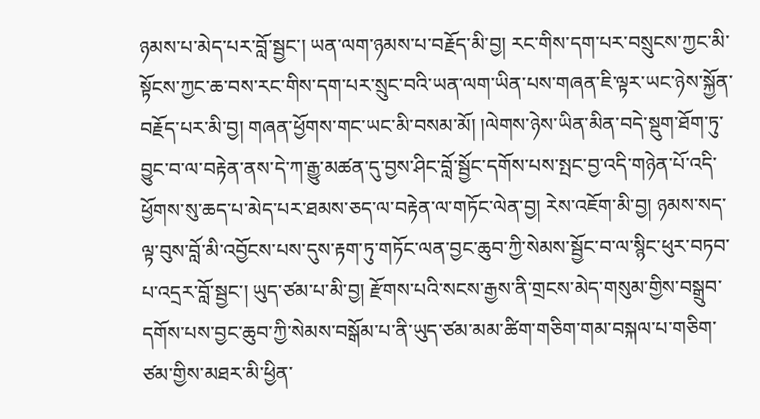ཉམས་པ་མེད་པར་བློ་སྦྱང་། ཡན་ལག་ཉམས་པ་བརྗོད་མི་བྱ། རང་གིས་དག་པར་བསྲུངས་ཀྱང་མི་སྟོངས་ཀྱང་ཆ་བས་རང་གིས་དག་པར་སྲུང་བའི་ཡན་ལག་ཡིན་པས་གཞན་ཇི་ལྟར་ཡང་ཉེས་སྐྱོན་བརྗོད་པར་མི་བྱ། གཞན་ཕྱོགས་གང་ཡང་མི་བསམ་མོ། །ལེགས་ཉེས་ཡིན་མིན་བདེ་སྡུག་ཐོག་ཏུ་བྱུང་བ་ལ་བརྟེན་ནས་དེ་ཀ་རྒྱུ་མཚན་དུ་བྱས་ཤིང་བློ་སྦྱོང་དགོས་པས་སྤང་བྱ་འདི་གཉེན་པོ་འདི་ཕྱོགས་སུ་ཆད་པ་མེད་པར་ཐམས་ཅད་ལ་བརྟེན་ལ་གཏོང་ལེན་བྱ། རེས་འཇོག་མི་བྱ། ཉམས་སད་ལྟ་བུས་བློ་མི་འབྱོངས་པས་དུས་རྟག་ཏུ་གཏོང་ལན་བྱང་ཆུབ་ཀྱི་སེམས་སྦྱོང་བ་ལ་སྙིང་ཕུར་བཏབ་པ་འདྲར་བློ་སྦྱང་། ཡུད་ཙམ་པ་མི་བྱ། རྫོགས་པའི་སངས་རྒྱས་ནི་གྲངས་མེད་གསུམ་གྱིས་བསྒྲུབ་དགོས་པས་བྱང་ཆུབ་ཀྱི་སེམས་བསྒོམ་པ་ནི་ཡུད་ཙམ་མམ་ཚིག་གཅིག་གམ་བསྐལ་པ་གཅིག་ཙམ་གྱིས་མཐར་མི་ཕྱིན་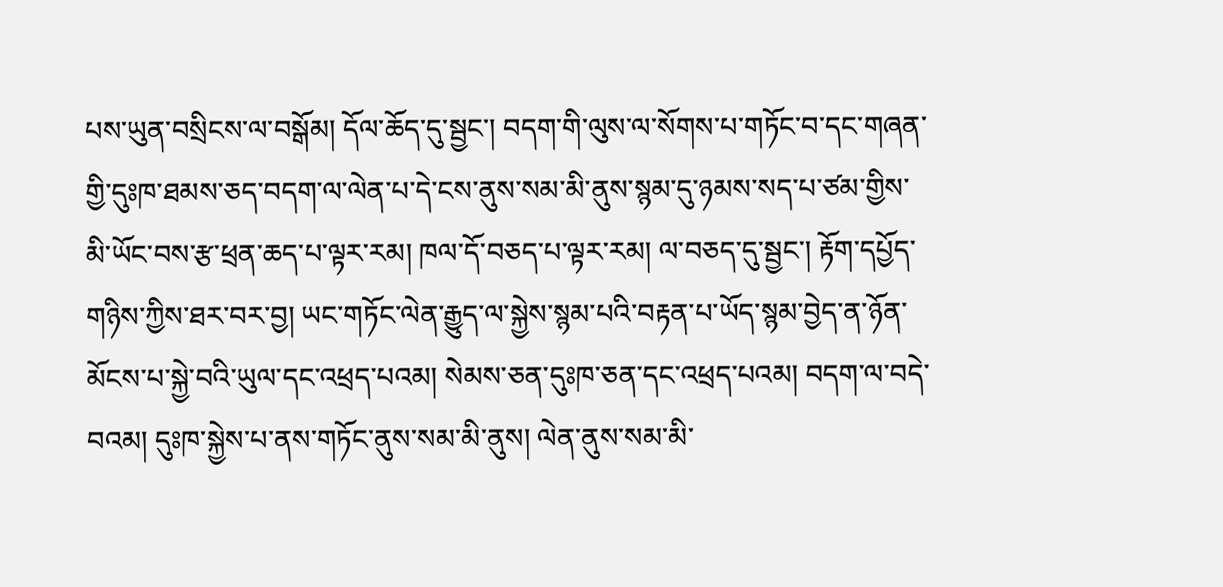པས་ཡུན་བསྲིངས་ལ་བསྒོམ། དོལ་ཆོད་དུ་སྦྱང་། བདག་གི་ལུས་ལ་སོགས་པ་གཏོང་བ་དང་གཞན་གྱི་དུཿཁ་ཐམས་ཅད་བདག་ལ་ལེན་པ་དེ་ངས་ནུས་སམ་མི་ནུས་སྙམ་དུ་ཉམས་སད་པ་ཙམ་གྱིས་མི་ཡོང་བས་རྩ་ཕྲན་ཆད་པ་ལྟར་རམ། ཁལ་དོ་བཅད་པ་ལྟར་རམ། ལ་བཅད་དུ་སྦྱང་། རྟོག་དཔྱོད་གཉིས་ཀྱིས་ཐར་བར་བྱ། ཡང་གཏོང་ལེན་རྒྱུད་ལ་སྐྱེས་སྙམ་པའི་བརྟན་པ་ཡོད་སྙམ་བྱེད་ན་ཉོན་མོངས་པ་སྐྱེ་བའི་ཡུལ་དང་འཕྲད་པའམ། སེམས་ཅན་དུཿཁ་ཅན་དང་འཕྲད་པའམ། བདག་ལ་བདེ་བའམ། དུཿཁ་སྐྱེས་པ་ནས་གཏོང་ནུས་སམ་མི་ནུས། ལེན་ནུས་སམ་མི་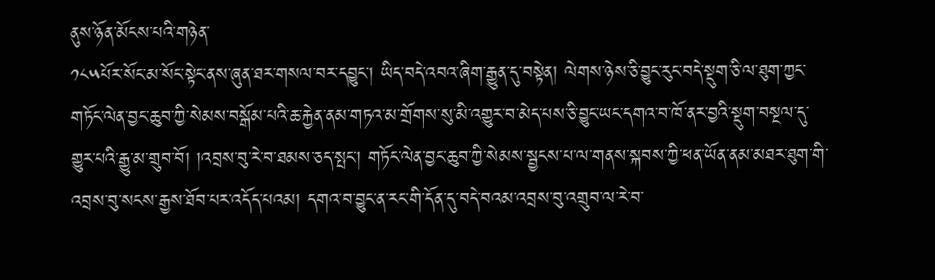ནུས་ཉོན་མོངས་པའི་གཉེན་
༡༨༥པོར་སོང་མ་སོང་སྟེང་ནས་ཞུན་ཐར་གསལ་བར་དབྱུང་། ཡིད་བདེ་འབའ་ཞིག་རྒྱུན་དུ་བསྟེན། ལེགས་ཉེས་ཅི་བྱུང་རུང་བདེ་སྡུག་ཅི་ལ་ཐུག་ཀྱང་གཏོང་ལེན་བྱང་ཆུབ་ཀྱི་སེམས་བསྒོམ་པའི་ཆ་རྐྱེན་ནམ་གཏའ་མ་གྲོགས་སུ་མི་འགྱུར་བ་མེད་པས་ཅི་བྱུང་ཡང་དགའ་བ་ཁོ་ནར་བྱའི་སྡུག་བསྔལ་དུ་གྱུར་པའི་རྒྱུ་མ་གྲུབ་བོ། །འབྲས་བུ་རེ་བ་ཐམས་ཅད་སྤང་། གཏོང་ལེན་བྱང་ཆུབ་ཀྱི་སེམས་སྦྱངས་པ་ལ་གནས་སྐབས་ཀྱི་ཕན་ཡོན་ནམ་མཐར་ཐུག་གི་འབྲས་བུ་སངས་རྒྱས་ཐོབ་པར་འདོད་པའམ། དགའ་བ་བྱུང་ན་རང་གི་དོན་དུ་བདེ་བའམ་འབྲས་བུ་འགྲུབ་ལ་རེ་བ་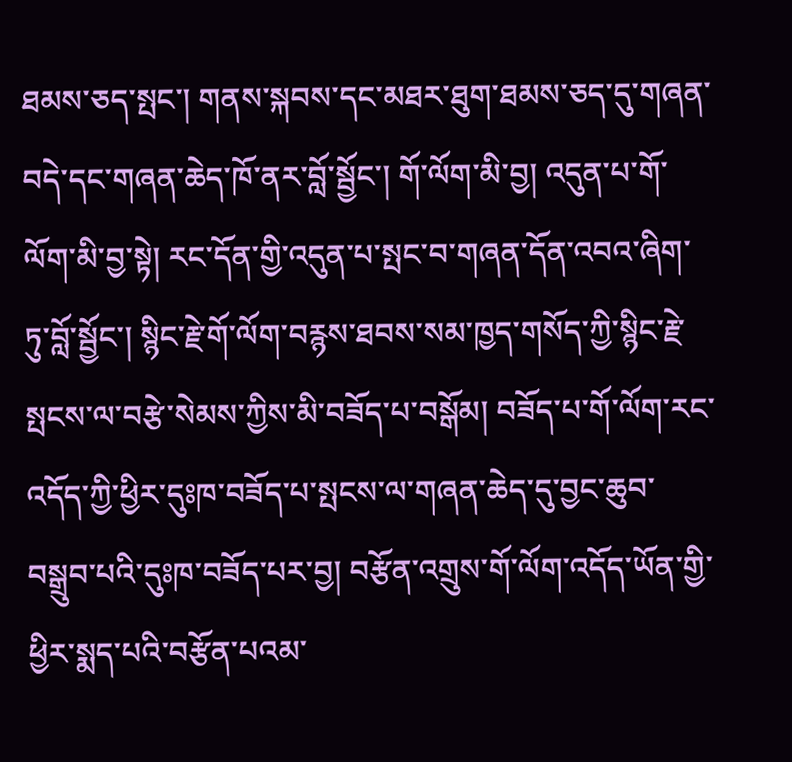ཐམས་ཅད་སྤང་། གནས་སྐབས་དང་མཐར་ཐུག་ཐམས་ཅད་དུ་གཞན་བདེ་དང་གཞན་ཆེད་ཁོ་ནར་བློ་སྦྱོང་། གོ་ལོག་མི་བྱ། འདུན་པ་གོ་ལོག་མི་བྱ་སྟེ། རང་དོན་གྱི་འདུན་པ་སྤང་བ་གཞན་དོན་འབའ་ཞིག་ཏུ་བློ་སྦྱོང་། སྙིང་རྗེ་གོ་ལོག་བརྙས་ཐབས་སམ་ཁྱད་གསོད་ཀྱི་སྙིང་རྗེ་སྤངས་ལ་བརྩེ་སེམས་ཀྱིས་མི་བཟོད་པ་བསྒོམ། བཟོད་པ་གོ་ལོག་རང་འདོད་ཀྱི་ཕྱིར་དུཿཁ་བཟོད་པ་སྤངས་ལ་གཞན་ཆེད་དུ་བྱང་ཆུབ་བསྒྲུབ་པའི་དུཿཁ་བཟོད་པར་བྱ། བརྩོན་འགྲུས་གོ་ལོག་འདོད་ཡོན་གྱི་ཕྱིར་སྨད་པའི་བརྩོན་པའམ་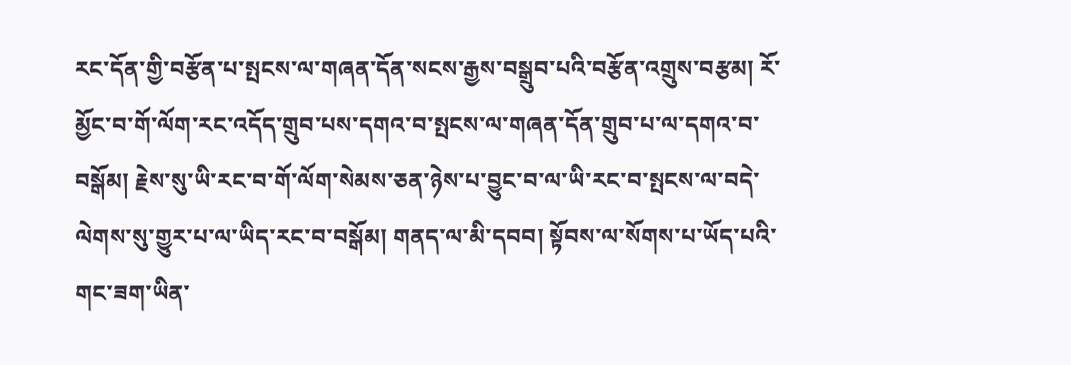རང་དོན་གྱི་བརྩོན་པ་སྤངས་ལ་གཞན་དོན་སངས་རྒྱས་བསྒྲུབ་པའི་བརྩོན་འགྲུས་བརྩམ། རོ་མྱོང་བ་གོ་ལོག་རང་འདོད་གྲུབ་པས་དགའ་བ་སྤངས་ལ་གཞན་དོན་གྲུབ་པ་ལ་དགའ་བ་བསྒོམ། རྗེས་སུ་ཡི་རང་བ་གོ་ལོག་སེམས་ཅན་ཉེས་པ་བྱུང་བ་ལ་ཡི་རང་བ་སྤངས་ལ་བདེ་ལེགས་སུ་གྱུར་པ་ལ་ཡིད་རང་བ་བསྒོམ། གནད་ལ་མི་དབབ། སྟོབས་ལ་སོགས་པ་ཡོད་པའི་གང་ཟག་ཡིན་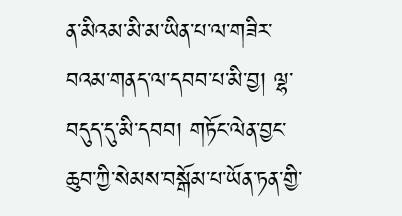ན་མིའམ་མི་མ་ཡིན་པ་ལ་གཟིར་བའམ་གནད་ལ་དབབ་པ་མི་བྱ། ལྷ་བདུད་དུ་མི་དབབ། གཏོང་ལེན་བྱང་ཆུབ་ཀྱི་སེམས་བསྒོམ་པ་ཡོན་ཏན་གྱི་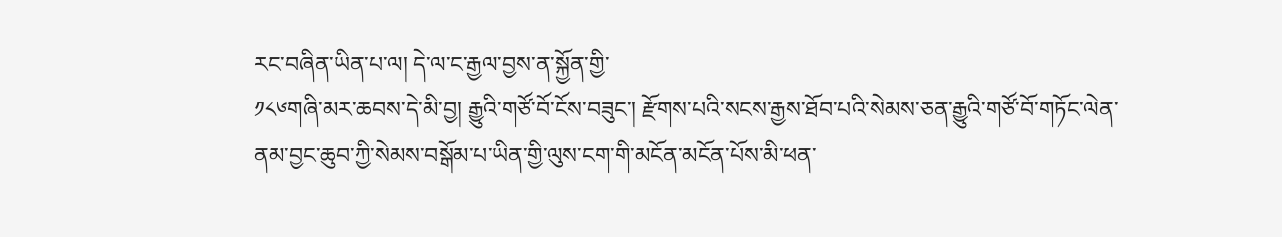རང་བཞིན་ཡིན་པ་ལ། དེ་ལ་ང་རྒྱལ་བྱས་ན་སྐྱོན་གྱི་
༡༨༦གཞི་མར་ཆབས་དེ་མི་བྱ། རྒྱུའི་གཙོ་བོ་ངོས་བཟུང་། རྫོགས་པའི་སངས་རྒྱས་ཐོབ་པའི་སེམས་ཅན་རྒྱུའི་གཙོ་བོ་གཏོང་ལེན་ནམ་བྱང་ཆུབ་ཀྱི་སེམས་བསྒོམ་པ་ཡིན་གྱི་ལུས་ངག་གི་མངོན་མངོན་པོས་མི་ཕན་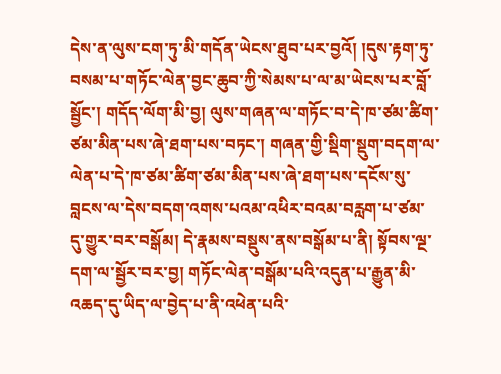དེས་ན་ལུས་ངག་ཏུ་མི་གདོན་ཡེངས་ཐུབ་པར་བྱའོ། །དུས་རྟག་ཏུ་བསམ་པ་གཏོང་ལེན་བྱང་ཆུབ་ཀྱི་སེམས་པ་ལ་མ་ཡེངས་པར་བློ་སྦྱོང་། གདོད་ལོག་མི་བྱ། ལུས་གཞན་ལ་གཏོང་བ་དེ་ཁ་ཙམ་ཚིག་ཙམ་མིན་པས་ཞེ་ཐག་པས་བཏང་། གཞན་གྱི་སྡིག་སྡུག་བདག་ལ་ལེན་པ་དེ་ཁ་ཙམ་ཚིག་ཙམ་མིན་པས་ཞེ་ཐག་པས་དངོས་སུ་བླངས་ལ་དེས་བདག་འགས་པའམ་འཕིར་བའམ་བརླག་པ་ཙམ་དུ་གྱུར་བར་བསྒོམ། དེ་རྣམས་བསྡུས་ནས་བསྒོམ་པ་ནི། སྟོབས་ལྔ་དག་ལ་སྦྱོར་བར་བྱ། གཏོང་ལེན་བསྒོམ་པའི་འདུན་པ་རྒྱུན་མི་འཆད་དུ་ཡིད་ལ་བྱེད་པ་ནི་འཕེན་པའི་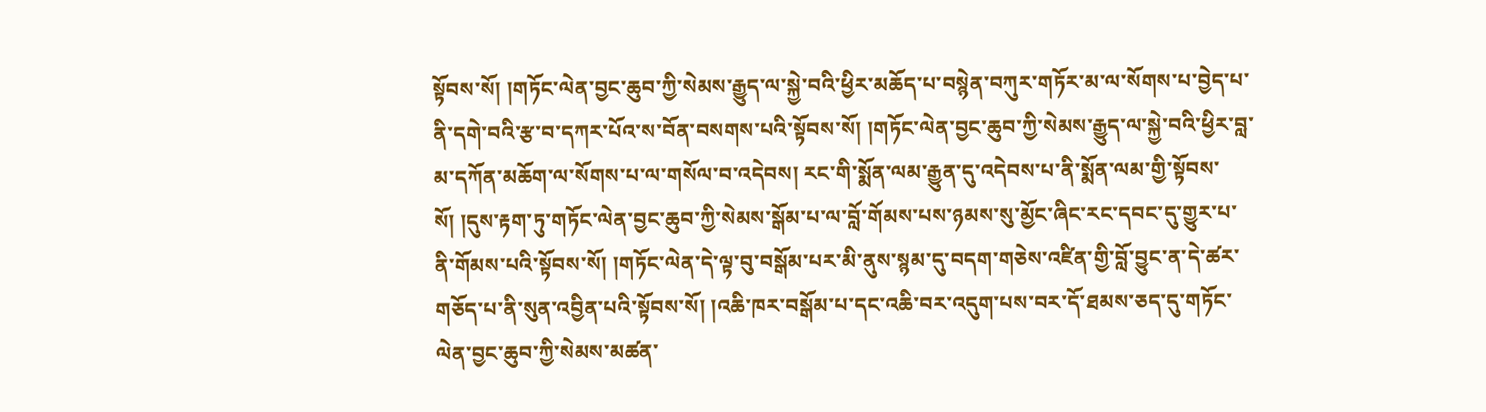སྟོབས་སོ། །གཏོང་ལེན་བྱང་ཆུབ་ཀྱི་སེམས་རྒྱུད་ལ་སྐྱེ་བའི་ཕྱིར་མཆོད་པ་བསྙེན་བཀུར་གཏོར་མ་ལ་སོགས་པ་བྱེད་པ་ནི་དགེ་བའི་རྩ་བ་དཀར་པོའ་ས་བོན་བསགས་པའི་སྟོབས་སོ། །གཏོང་ལེན་བྱང་ཆུབ་ཀྱི་སེམས་རྒྱུད་ལ་སྐྱེ་བའི་ཕྱིར་བླ་མ་དཀོན་མཆོག་ལ་སོགས་པ་ལ་གསོལ་བ་འདེབས། རང་གི་སྨོན་ལམ་རྒྱུན་དུ་འདེབས་པ་ནི་སྨོན་ལམ་གྱི་སྟོབས་སོ། །དུས་རྟག་ཏུ་གཏོང་ལེན་བྱང་ཆུབ་ཀྱི་སེམས་སྒོམ་པ་ལ་བློ་གོམས་པས་ཉམས་སུ་མྱོང་ཞིང་རང་དབང་དུ་གྱུར་པ་ནི་གོམས་པའི་སྟོབས་སོ། །གཏོང་ལེན་དེ་ལྟ་བུ་བསྒོམ་པར་མི་ནུས་སྙམ་དུ་བདག་གཅེས་འཛིན་གྱི་བློ་བྱུང་ན་དེ་ཚར་གཅོད་པ་ནི་སུན་འབྱིན་པའི་སྟོབས་སོ། །འཆི་ཁར་བསྒོམ་པ་དང་འཆི་བར་འདུག་པས་བར་དོ་ཐམས་ཅད་དུ་གཏོང་ལེན་བྱང་ཆུབ་ཀྱི་སེམས་མཚན་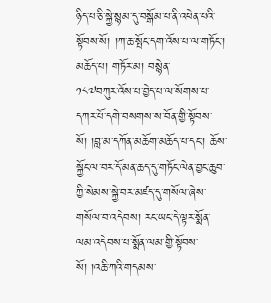ཉིད་པ་ཅི་སྐྱེ་སྙམ་དུ་བསྒོམ་པ་ནི་འཕེན་པའི་སྟོབས་སོ། །ཀ་ཆ་སྤོང་དག་འོས་པ་ལ་གཏོང་། མཆོད་པ། གཏོར་མ། བསྙེན་
༡༨༧བཀུར་འོས་པ་བྱེད་པ་ལ་སོགས་པ་དཀར་པོ་དགེ་བསགས་ས་བོན་གྱི་སྟོབས་སོ། །བླ་མ་དཀོན་མཆོག་མཆོད་པ་དང་། ཆོས་སྐྱོང་ལ་བར་དོ་མན་ཆད་དུ་གཏོང་ལེན་བྱང་ཆུབ་ཀྱི་སེམས་སྐྱེ་བར་མཛད་དུ་གསོལ་ཞེས་གསོལ་བ་འདེབས། རང་ཡང་དེ་ལྟར་སྨོན་ལམ་འདེབས་པ་སྨོན་ལམ་གྱི་སྟོབས་སོ། །འཆི་ཀའི་གདམས་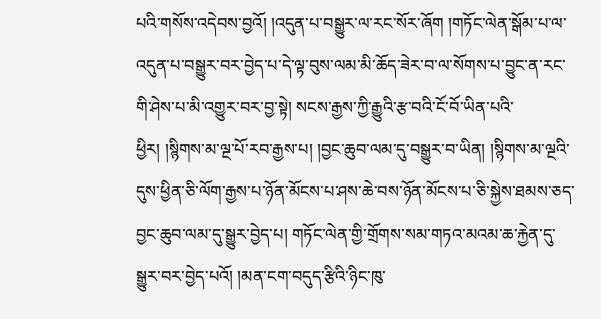པའི་གསོས་འདེབས་བྱའོ། །འདུན་པ་བསྒྱུར་ལ་རང་སོར་ཞོག །གཏོང་ལེན་སྒོམ་པ་ལ་འདུན་པ་བསྒྱུར་བར་བྱེད་པ་དེ་ལྟ་བུས་ལམ་མི་ཆོད་ཟེར་བ་ལ་སོགས་པ་བྱུང་ན་རང་གི་ཤེས་པ་མི་འགྱུར་བར་བྱ་སྟེ། སངས་རྒྱས་ཀྱི་རྒྱུའི་རྩ་བའི་ངོ་བོ་ཡིན་པའི་ཕྱིར། །སྙིགས་མ་ལྔ་པོ་རབ་རྒྱས་པ། །བྱང་ཆུབ་ལམ་དུ་བསྒྱུར་བ་ཡིན། །སྙིགས་མ་ལྔའི་དུས་ཕྱིན་ཅི་ལོག་རྒྱས་པ་ཉོན་མོངས་པ་ཤས་ཆེ་བས་ཉོན་མོངས་པ་ཅི་སྐྱེས་ཐམས་ཅད་བྱང་ཆུབ་ལམ་དུ་སྒྱུར་བྱེད་པ། གཏོང་ལེན་གྱི་གྲོགས་སམ་གཏའ་མའམ་ཆ་རྐྱེན་དུ་སྒྱུར་བར་བྱེད་པའོ། །མན་ངག་བདུད་རྩིའི་ཉིང་ཁུ་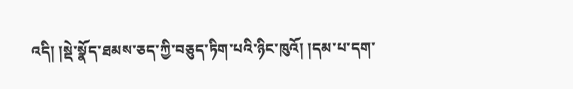འདི། །སྡེ་སྣོད་ཐམས་ཅད་ཀྱི་བཅུད་ཏིག་པའི་ཉིང་ཁུའོ། །དམ་པ་དག་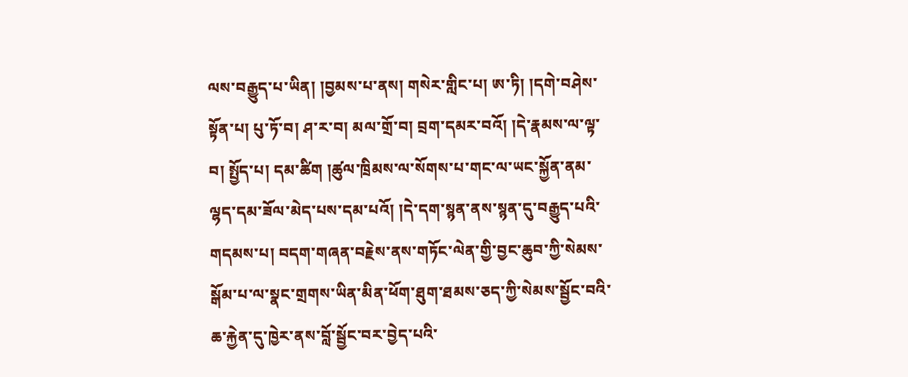ལས་བརྒྱུད་པ་ཡིན། །བྱམས་པ་ནས། གསེར་གླིང་པ། ཨ་ཏི། །དགེ་བཤེས་སྟོན་པ། པུ་ཏོ་བ། ཤ་ར་བ། མལ་གྲོ་བ། བྲག་དམར་བའོ། །དེ་རྣམས་ལ་ལྟ་བ། སྤྱོད་པ། དམ་ཚིག །ཚུལ་ཁྲིམས་ལ་སོགས་པ་གང་ལ་ཡང་སྐྱོན་ནམ་ལྷད་དམ་ཟོལ་མེད་པས་དམ་པའོ། །དེ་དག་སྙན་ནས་སྙན་དུ་བརྒྱུད་པའི་གདམས་པ། བདག་གཞན་བརྗེས་ནས་གཏོང་ལེན་གྱི་བྱང་ཆུབ་ཀྱི་སེམས་སྒོམ་པ་ལ་སྣང་གྲགས་ཡིན་མིན་ཕོག་ཐུག་ཐམས་ཅད་ཀྱི་སེམས་སྦྱོང་བའི་ཆ་རྐྱེན་དུ་ཁྱེར་ནས་བློ་སྦྱོང་བར་བྱེད་པའི་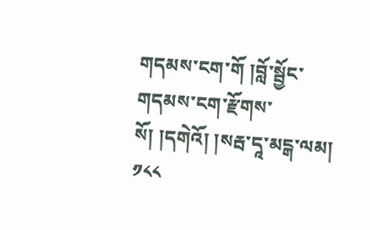གདམས་ངག་གོ །བློ་སྦྱོང་གདམས་ངག་རྫོགས་སོ། །དགེའོ། །སརྦ་དཱ་མངྒ་ལམ།
༡༨༨